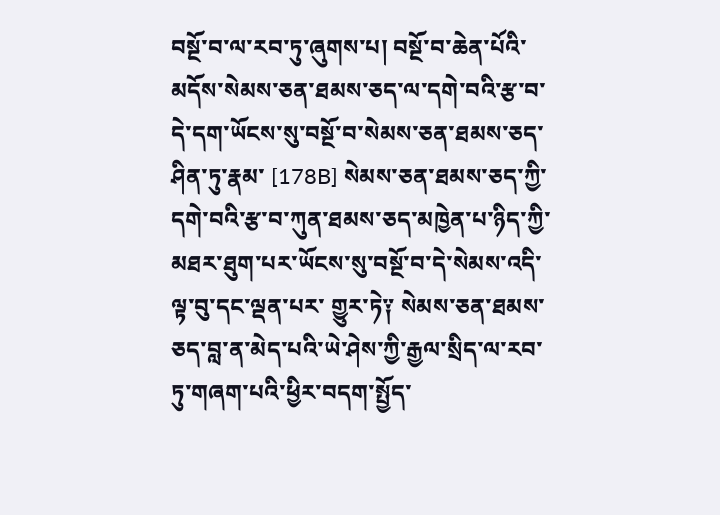བསྔོ་བ་ལ་རབ་ཏུ་ཞུགས་པ། བསྔོ་བ་ཆེན་པོའི་མདོས་སེམས་ཅན་ཐམས་ཅད་ལ་དགེ་བའི་རྩ་བ་དེ་དག་ཡོངས་སུ་བསྔོ་བ་སེམས་ཅན་ཐམས་ཅད་ཤིན་ཏུ་རྣམ་ [178B] སེམས་ཅན་ཐམས་ཅད་ཀྱི་དགེ་བའི་རྩ་བ་ཀུན་ཐམས་ཅད་མཁྱེན་པ་ཉིད་ཀྱི་མཐར་ཐུག་པར་ཡོངས་སུ་བསྔོ་བ་དེ་སེམས་འདི་ལྟ་བུ་དང་ལྡན་པར་ གྱུར་ཏེ༑ སེམས་ཅན་ཐམས་ཅད་བླ་ན་མེད་པའི་ཡེ་ཤེས་ཀྱི་རྒྱལ་སྲིད་ལ་རབ་ཏུ་གཞག་པའི་ཕྱིར་བདག་སྤྱོད་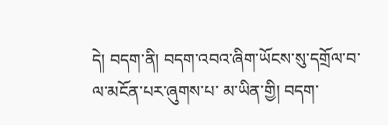དེ། བདག་ནི། བདག་འབའ་ཞིག་ཡོངས་སུ་དགྲོལ་བ་ལ་མངོན་པར་ཞུགས་པ་ མ་ཡིན་གྱི། བདག་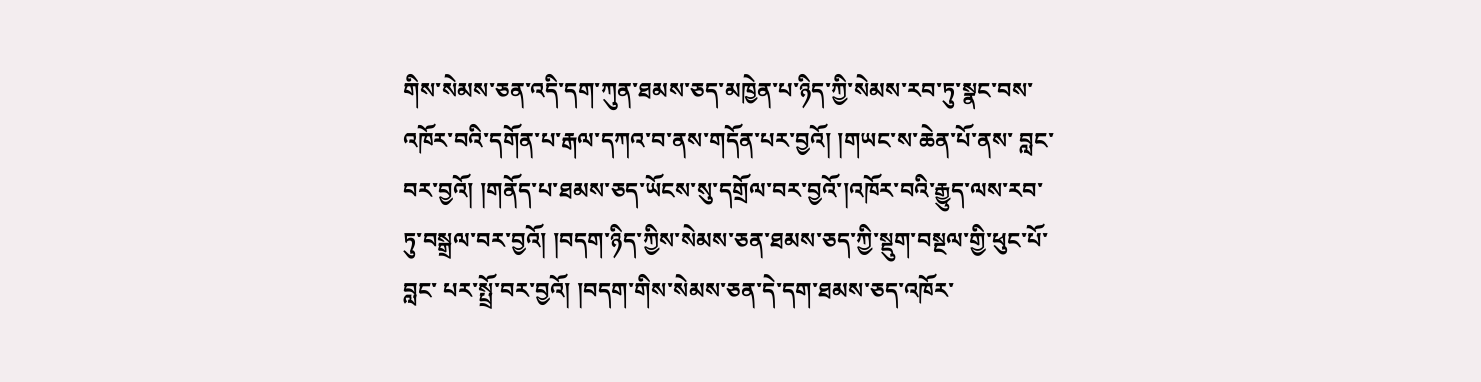གིས་སེམས་ཅན་འདི་དག་ཀུན་ཐམས་ཅད་མཁྱེན་པ་ཉིད་ཀྱི་སེམས་རབ་ཏུ་སྣང་བས་འཁོར་བའི་དགོན་པ་རྒལ་དཀའ་བ་ནས་གདོན་པར་བྱའོ། །གཡང་ས་ཆེན་པོ་ནས་ བླང་བར་བྱའོ། །གནོད་པ་ཐམས་ཅད་ཡོངས་སུ་དགྲོལ་བར་བྱའོ་།འཁོར་བའི་རྒྱུད་ལས་རབ་ཏུ་བསྒྲལ་བར་བྱའོ། །བདག་ཉིད་ཀྱིས་སེམས་ཅན་ཐམས་ཅད་ཀྱི་སྡུག་བསྔལ་གྱི་ཕུང་པོ་བླང་ པར་སྤྲོ་བར་བྱའོ། །བདག་གིས་སེམས་ཅན་དེ་དག་ཐམས་ཅད་འཁོར་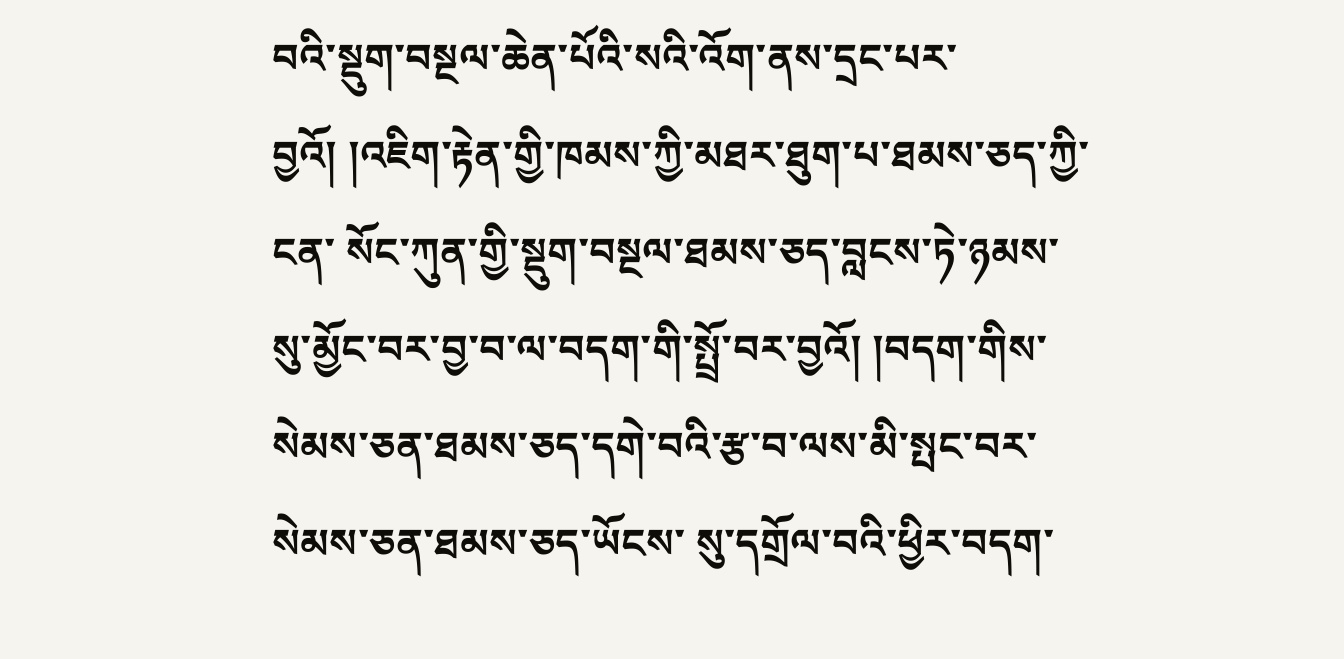བའི་སྡུག་བསྔལ་ཆེན་པོའི་སའི་འོག་ནས་དྲང་པར་བྱའོ། །འཇིག་རྟེན་གྱི་ཁམས་ཀྱི་མཐར་ཐུག་པ་ཐམས་ཅད་ཀྱི་ངན་ སོང་ཀུན་གྱི་སྡུག་བསྔལ་ཐམས་ཅད་བླངས་ཏེ་ཉམས་སུ་མྱོང་བར་བྱ་བ་ལ་བདག་གི་སྤྲོ་བར་བྱའོ། །བདག་གིས་སེམས་ཅན་ཐམས་ཅད་དགེ་བའི་རྩ་བ་ལས་མི་སྤང་བར་སེམས་ཅན་ཐམས་ཅད་ཡོངས་ སུ་དགྲོལ་བའི་ཕྱིར་བདག་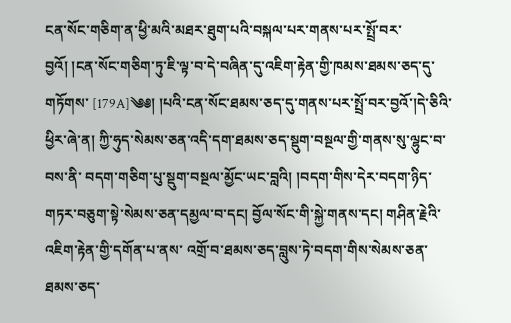ངན་སོང་གཅིག་ན་ཕྱི་མའི་མཐར་ཐུག་པའི་བསྐལ་པར་གནས་པར་སྤྲོ་བར་བྱའོ། །ངན་སོང་གཅིག་ཏུ་ཇི་ལྟ་བ་དེ་བཞིན་དུ་འཇིག་རྟེན་གྱི་ཁམས་ཐམས་ཅད་དུ་གཏོགས་ [179A]༄༅། །པའི་ངན་སོང་ཐམས་ཅད་དུ་གནས་པར་སྤྲོ་བར་བྱའོ་།དེ་ཅིའི་ཕྱིར་ཞེ་ན། ཀྱི་ཧུད་སེམས་ཅན་འདི་དག་ཐམས་ཅད་སྡུག་བསྔལ་གྱི་གནས་སུ་ལྷུང་བ་བས་ནི་ བདག་གཅིག་པུ་སྡུག་བསྔལ་མྱོང་ཡང་བླའི། །བདག་གིས་དེར་བདག་ཉིད་གཏར་བཅུག་སྟེ་སེམས་ཅན་དམྱལ་བ་དང། བྱོལ་སོང་གི་སྐྱེ་གནས་དང། གཤིན་རྗེའི་འཇིག་རྟེན་གྱི་དགོན་པ་ནས་ འགྲོ་བ་ཐམས་ཅད་བླུས་ཏེ་བདག་གིས་སེམས་ཅན་ཐམས་ཅད་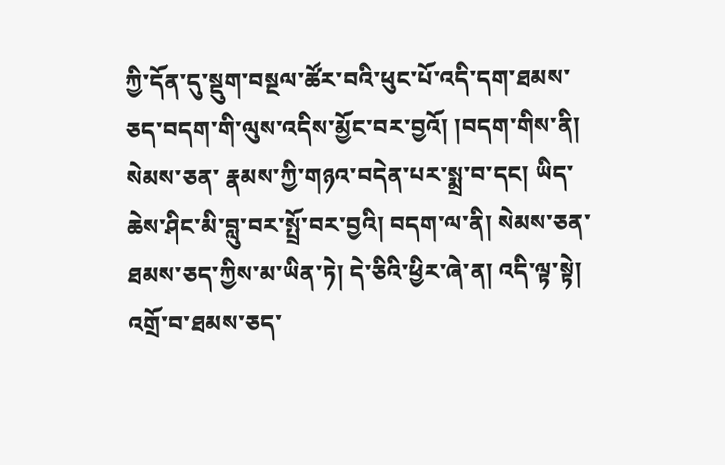ཀྱི་དོན་དུ་སྡུག་བསྔལ་ཚོར་བའི་ཕུང་པོ་འདི་དག་ཐམས་ཅད་བདག་གི་ལུས་འདིས་མྱོང་བར་བྱའོ། །བདག་གིས་ནི། སེམས་ཅན་ རྣམས་ཀྱི་གཉའ་བདེན་པར་སྨྲ་བ་དང། ཡིད་ཆེས་ཤིང་མི་བླུ་བར་སྤྲོ་བར་བྱའི། བདག་ལ་ནི། སེམས་ཅན་ཐམས་ཅད་ཀྱིས་མ་ཡིན་ཏེ། དེ་ཅིའི་ཕྱིར་ཞེ་ན། འདི་ལྟ་སྟེ། འགྲོ་བ་ཐམས་ཅད་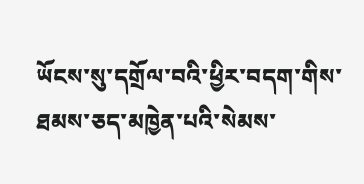ཡོངས་སུ་དགྲོལ་བའི་ཕྱིར་བདག་གིས་ཐམས་ཅད་མཁྱེན་པའི་སེམས་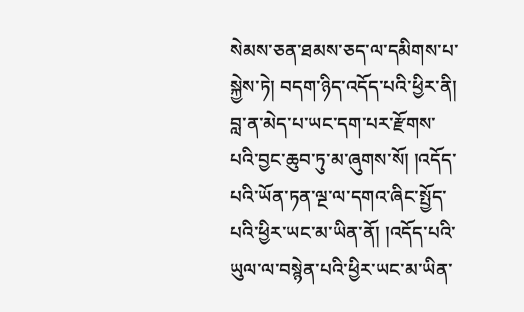སེམས་ཅན་ཐམས་ཅད་ལ་དམིགས་པ་སྐྱེས་ཏེ། བདག་ཉིད་འདོད་པའི་ཕྱིར་ནི། བླ་ན་མེད་པ་ཡང་དག་པར་རྫོགས་ པའི་བྱང་ཆུབ་ཏུ་མ་ཞུགས་སོ། །འདོད་པའི་ཡོན་ཏན་ལྔ་ལ་དགའ་ཞིང་སྤྱོད་པའི་ཕྱིར་ཡང་མ་ཡིན་ནོ། །འདོད་པའི་ཡུལ་ལ་བསྙེན་པའི་ཕྱིར་ཡང་མ་ཡིན་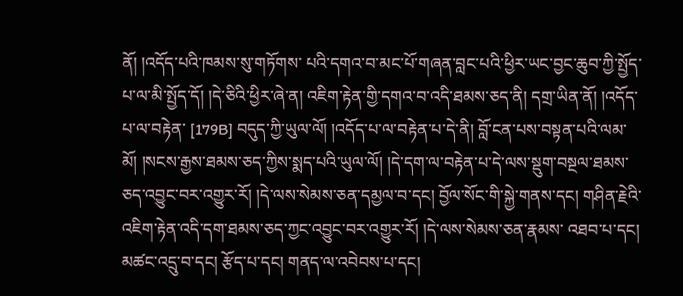ནོ། །འདོད་པའི་ཁམས་སུ་གཏོགས་ པའི་དགའ་བ་མང་པོ་གཞན་བླང་པའི་ཕྱིར་ཡང་བྱང་ཆུབ་ཀྱི་སྤྱོད་པ་ལ་མི་སྤྱོད་དོ། །དེ་ཅིའི་ཕྱིར་ཞེ་ན། འཇིག་རྟེན་གྱི་དགའ་བ་འདི་ཐམས་ཅད་ནི། དགྲ་ཡིན་ནོ། །འདོད་པ་ལ་བརྟེན་ [179B] བདུད་ཀྱི་ཡུལ་ལོ། །འདོད་པ་ལ་བརྟེན་པ་དེ་ནི། བློ་ངན་པས་བསྟན་པའི་ལམ་མོ། །སངས་རྒྱས་ཐམས་ཅད་ཀྱིས་སྨད་པའི་ཡུལ་ལོ། །དེ་དག་ལ་བརྟེན་པ་དེ་ལས་སྡུག་བསྔལ་ཐམས་ ཅད་འབྱུང་བར་འགྱུར་རོ། །དེ་ལས་སེམས་ཅན་དམྱལ་བ་དང། བྱོལ་སོང་གི་སྐྱེ་གནས་དང། གཤིན་རྗེའི་འཇིག་རྟེན་འདི་དག་ཐམས་ཅད་ཀྱང་འབྱུང་བར་འགྱུར་རོ། །དེ་ལས་སེམས་ཅན་རྣམས་ འཐབ་པ་དང། མཚང་འདྲུ་བ་དང། རྩོད་པ་དང། གནད་ལ་འབེབས་པ་དང།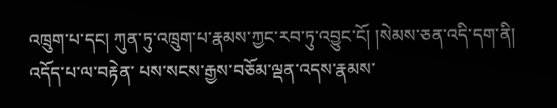འཁྲུག་པ་དང། ཀུན་ཏུ་འཁྲུག་པ་རྣམས་ཀྱང་རབ་ཏུ་འབྱུང་ངོ། །སེམས་ཅན་འདི་དག་ནི། འདོད་པ་ལ་བརྟེན་ པས་སངས་རྒྱས་བཅོམ་ལྡན་འདས་རྣམས་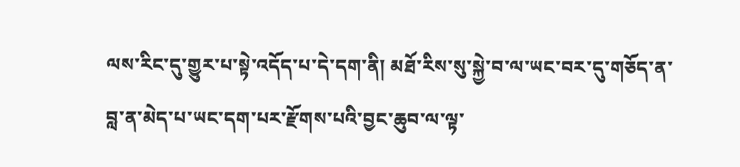ལས་རིང་དུ་གྱུར་པ་སྟེ་འདོད་པ་དེ་དག་ནི། མཐོ་རིས་སུ་སྐྱེ་བ་ལ་ཡང་བར་དུ་གཅོད་ན་བླ་ན་མེད་པ་ཡང་དག་པར་རྫོགས་པའི་བྱང་ཆུབ་ལ་ལྟ་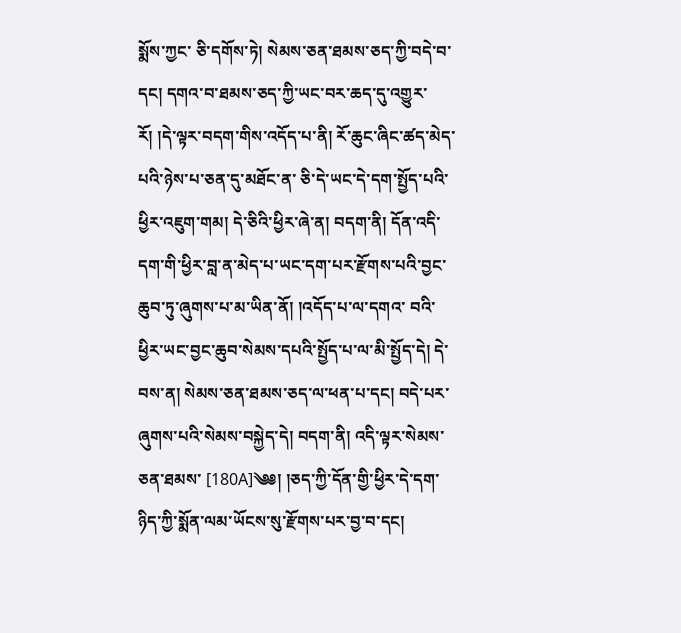སྨོས་ཀྱང་ ཅི་དགོས་ཏེ། སེམས་ཅན་ཐམས་ཅད་ཀྱི་བདེ་བ་དང། དགའ་བ་ཐམས་ཅད་ཀྱི་ཡང་བར་ཆད་དུ་འགྱུར་རོ། །དེ་ལྟར་བདག་གིས་འདོད་པ་ནི། རོ་ཆུང་ཞིང་ཚད་མེད་པའི་ཉེས་པ་ཅན་དུ་མཐོང་ན་ ཅི་དེ་ཡང་དེ་དག་སྤྱོད་པའི་ཕྱིར་འཇུག་གམ། དེ་ཅིའི་ཕྱིར་ཞེ་ན། བདག་ནི། དོན་འདི་དག་གི་ཕྱིར་བླ་ན་མེད་པ་ཡང་དག་པར་རྫོགས་པའི་བྱང་ཆུབ་ཏུ་ཞུགས་པ་མ་ཡིན་ནོ། །འདོད་པ་ལ་དགའ་ བའི་ཕྱིར་ཡང་བྱང་ཆུབ་སེམས་དཔའི་སྤྱོད་པ་ལ་མི་སྤྱོད་དེ། དེ་བས་ན། སེམས་ཅན་ཐམས་ཅད་ལ་ཕན་པ་དང། བདེ་པར་ཞུགས་པའི་སེམས་བསྐྱེད་དེ། བདག་ནི། འདི་ལྟར་སེམས་ཅན་ཐམས་ [180A]༄༅། །ཅད་ཀྱི་དོན་གྱི་ཕྱིར་དེ་དག་ཉིད་ཀྱི་སྨོན་ལམ་ཡོངས་སུ་རྫོགས་པར་བྱ་བ་དང།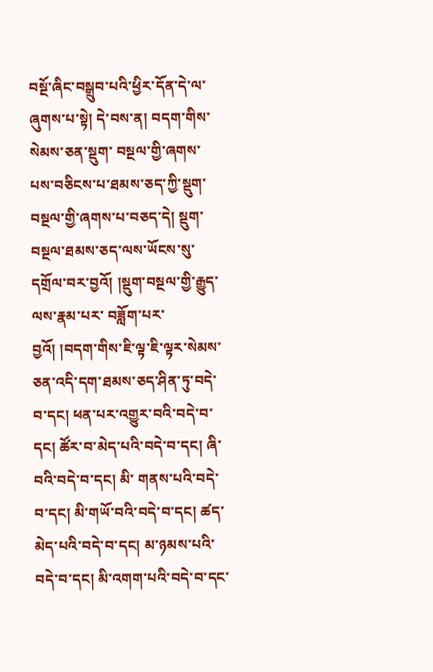བསྔོ་ཞིང་བསྒྲུབ་པའི་ཕྱིར་དོན་དེ་ལ་ཞུགས་པ་སྟེ། དེ་བས་ན། བདག་གིས་སེམས་ཅན་སྡུག་ བསྔལ་གྱི་ཞགས་པས་བཅིངས་པ་ཐམས་ཅད་ཀྱི་སྡུག་བསྔལ་གྱི་ཞགས་པ་བཅད་དེ། སྡུག་བསྔལ་ཐམས་ཅད་ལས་ཡོངས་སུ་དགྲོལ་བར་བྱའོ། །སྡུག་བསྔལ་གྱི་རྒྱུད་ལས་རྣམ་པར་ བཟློག་པར་བྱའོ། །བདག་གིས་ཇི་ལྟ་ཇི་ལྟར་སེམས་ཅན་འདི་དག་ཐམས་ཅད་ཤིན་ཏུ་བདེ་བ་དང། ཕན་པར་འགྱུར་བའི་བདེ་བ་དང། ཚོར་བ་མེད་པའི་བདེ་བ་དང། ཞི་བའི་བདེ་བ་དང། མི་ གནས་པའི་བདེ་བ་དང། མི་གཡོ་བའི་བདེ་བ་དང། ཚད་མེད་པའི་བདེ་བ་དང། མ་ཉམས་པའི་བདེ་བ་དང། མི་འགག་པའི་བདེ་བ་དང་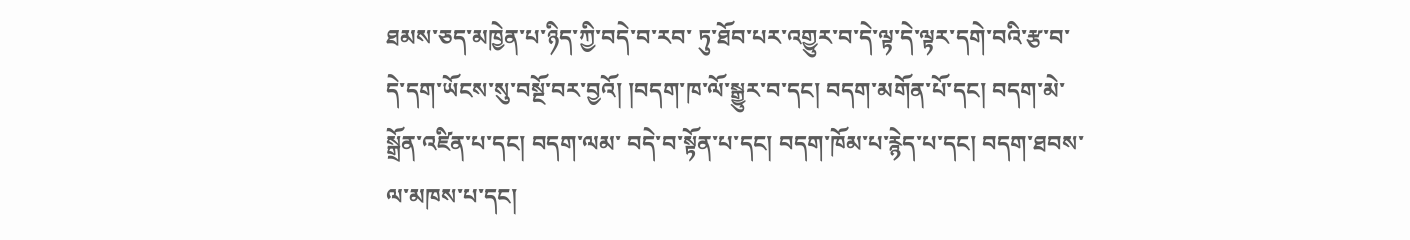ཐམས་ཅད་མཁྱེན་པ་ཉིད་ཀྱི་བདེ་བ་རབ་ ཏུ་ཐོབ་པར་འགྱུར་བ་དེ་ལྟ་དེ་ལྟར་དགེ་བའི་རྩ་བ་དེ་དག་ཡོངས་སུ་བསྔོ་བར་བྱའོ། །བདག་ཁ་ལོ་སྒྱུར་བ་དང། བདག་མགོན་པོ་དང། བདག་མེ་སྒྲོན་འཛིན་པ་དང། བདག་ལམ་ བདེ་བ་སྟོན་པ་དང། བདག་ཁོམ་པ་རྙེད་པ་དང། བདག་ཐབས་ལ་མཁས་པ་དང།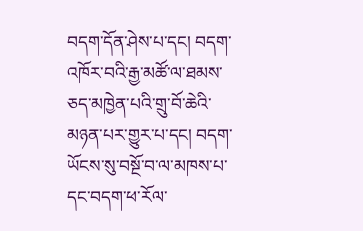བདག་དོན་ཤེས་པ་དང། བདག་འཁོར་བའི་རྒྱ་མཚོ་ལ་ཐམས་ཅད་མཁྱེན་པའི་གྲུ་བོ་ཆེའི་ མཉན་པར་གྱུར་པ་དང། བདག་ཡོངས་སུ་བསྔོ་བ་ལ་མཁས་པ་དང་བདག་ཕ་རོལ་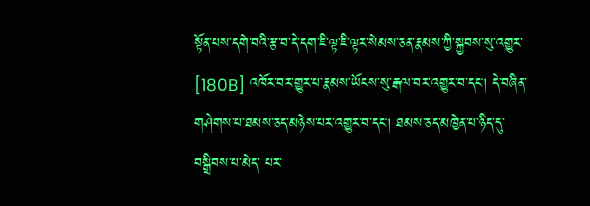སྟོན་པས་དགེ་བའི་རྩ་བ་དེ་དག་ཇི་ལྟ་ཇི་ལྟར་སེམས་ཅན་རྣམས་ཀྱི་སྐྱབས་སུ་འགྱུར་ [180B] འཁོར་བར་གྱུར་པ་རྣམས་ཡོངས་སུ་རྒལ་བར་འགྱུར་བ་དང། དེ་བཞིན་གཤེགས་པ་ཐམས་ཅད་མཉེས་པར་འགྱུར་བ་དང། ཐམས་ཅད་མཁྱེན་པ་ཉིད་དུ་བསྒྲིབས་པ་མེད་ པར་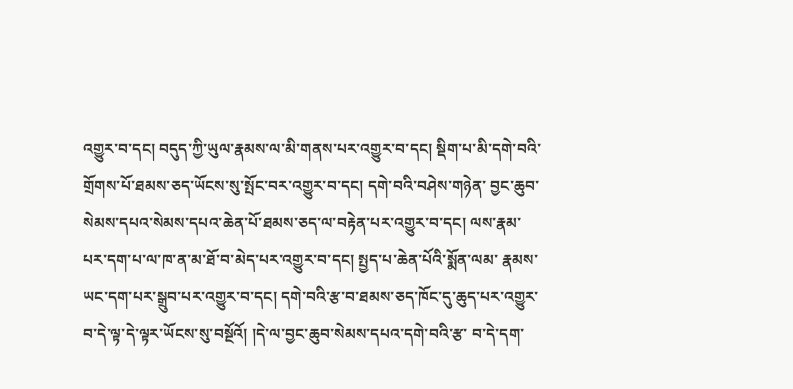འགྱུར་བ་དང། བདུད་ཀྱི་ཡུལ་རྣམས་ལ་མི་གནས་པར་འགྱུར་བ་དང། སྡིག་པ་མི་དགེ་བའི་གྲོགས་པོ་ཐམས་ཅད་ཡོངས་སུ་སྤོང་བར་འགྱུར་བ་དང། དགེ་བའི་བཤེས་གཉེན་ བྱང་ཆུབ་སེམས་དཔའ་སེམས་དཔའ་ཆེན་པོ་ཐམས་ཅད་ལ་བརྟེན་པར་འགྱུར་བ་དང། ལས་རྣམ་པར་དག་པ་ལ་ཁ་ན་མ་ཐོ་བ་མེད་པར་འགྱུར་བ་དང། སྤྱད་པ་ཆེན་པོའི་སྨོན་ལམ་ རྣམས་ཡང་དག་པར་སྒྲུབ་པར་འགྱུར་བ་དང། དགེ་བའི་རྩ་བ་ཐམས་ཅད་ཁོང་དུ་ཆུད་པར་འགྱུར་བ་དེ་ལྟ་དེ་ལྟར་ཡོངས་སུ་བསྔོའོ། །དེ་ལ་བྱང་ཆུབ་སེམས་དཔའ་དགེ་བའི་རྩ་ བ་དེ་དག་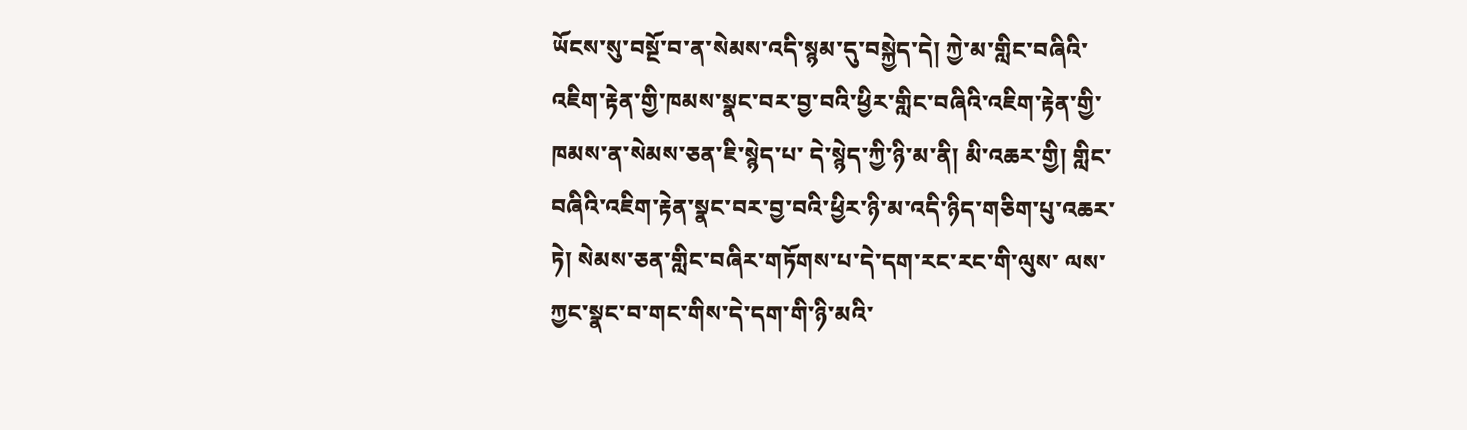ཡོངས་སུ་བསྔོ་བ་ན་སེམས་འདི་སྙམ་དུ་བསྐྱེད་དེ། ཀྱེ་མ་གླིང་བཞིའི་འཇིག་རྟེན་གྱི་ཁམས་སྣང་བར་བྱ་བའི་ཕྱིར་གླིང་བཞིའི་འཇིག་རྟེན་གྱི་ཁམས་ན་སེམས་ཅན་ཇི་སྙེད་པ་ དེ་སྙེད་ཀྱི་ཉི་མ་ནི། མི་འཆར་གྱི། གླིང་བཞིའི་འཇིག་རྟེན་སྣང་བར་བྱ་བའི་ཕྱིར་ཉི་མ་འདི་ཉིད་གཅིག་པུ་འཆར་ཏེ། སེམས་ཅན་གླིང་བཞིར་གཏོགས་པ་དེ་དག་རང་རང་གི་ལུས་ ལས་ཀྱང་སྣང་བ་གང་གིས་དེ་དག་གི་ཉི་མའི་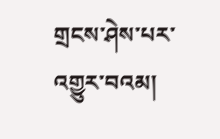གྲངས་ཤེས་པར་འགྱུར་བའམ།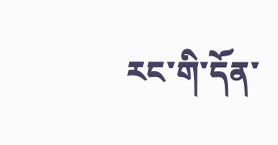རང་གི་དོན་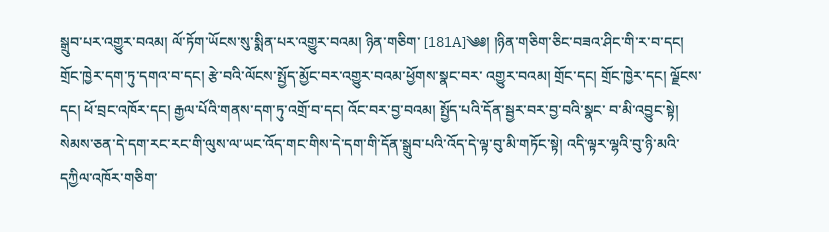སྒྲུབ་པར་འགྱུར་བའམ། ལོ་ཏོག་ཡོངས་སུ་སྨིན་པར་འགྱུར་བའམ། ཉིན་གཅིག་ [181A]༄༅། །ཉིན་གཅིག་ཅིང་བཟའ་ཤིང་གི་ར་བ་དང། གྲོང་ཁྱེར་དག་ཏུ་དགའ་བ་དང། རྩེ་བའི་ལོངས་སྤྱོད་མྱོང་བར་འགྱུར་བའམ་ཕྱོགས་སྣང་བར་ འགྱུར་བའམ། གྲོང་དང། གྲོང་ཁྱེར་དང། ལྗོངས་དང། ཕོ་བྲང་འཁོར་དང། རྒྱལ་པོའི་གནས་དག་ཏུ་འགྲོ་བ་དང། འོང་བར་བྱ་བའམ། སྤྱོད་པའི་དོན་སྦྱར་བར་བྱ་བའི་སྣང་ བ་མི་འབྱུང་སྟེ། སེམས་ཅན་དེ་དག་རང་རང་གི་ལུས་ལ་ཡང་འོད་གང་གིས་དེ་དག་གི་དོན་སྒྲུབ་པའི་འོད་དེ་ལྟ་བུ་མི་གཏོང་སྟེ། འདི་ལྟར་ལྷའི་བུ་ཉི་མའི་དཀྱིལ་འཁོར་གཅིག་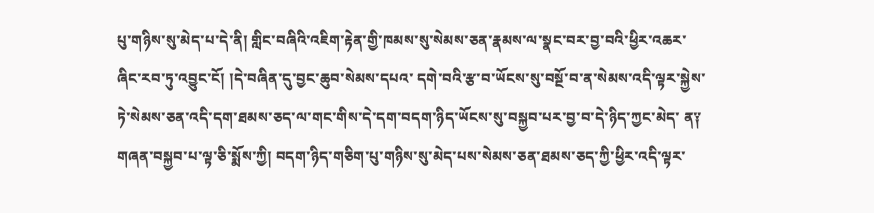པུ་གཉིས་སུ་མེད་པ་དེ་ནི། གླིང་བཞིའི་འཇིག་རྟེན་གྱི་ཁམས་སུ་སེམས་ཅན་རྣམས་ལ་སྣང་བར་བྱ་བའི་ཕྱིར་འཆར་ཞིང་རབ་ཏུ་འབྱུང་ངོ། །དེ་བཞིན་དུ་བྱང་ཆུབ་སེམས་དཔའ་ དགེ་བའི་རྩ་བ་ཡོངས་སུ་བསྔོ་བ་ན་སེམས་འདི་ལྟར་སྐྱེས་ཏེ་སེམས་ཅན་འདི་དག་ཐམས་ཅད་ལ་གང་གིས་དེ་དག་བདག་ཉིད་ཡོངས་སུ་བསྐྱབ་པར་བྱ་བ་དེ་ཉིད་ཀྱང་མེད་ ན༑ གཞན་བསྐྱབ་པ་ལྟ་ཅི་སྨོས་ཀྱི། བདག་ཉིད་གཅིག་པུ་གཉིས་སུ་མེད་པས་སེམས་ཅན་ཐམས་ཅད་ཀྱི་ཕྱིར་འདི་ལྟར་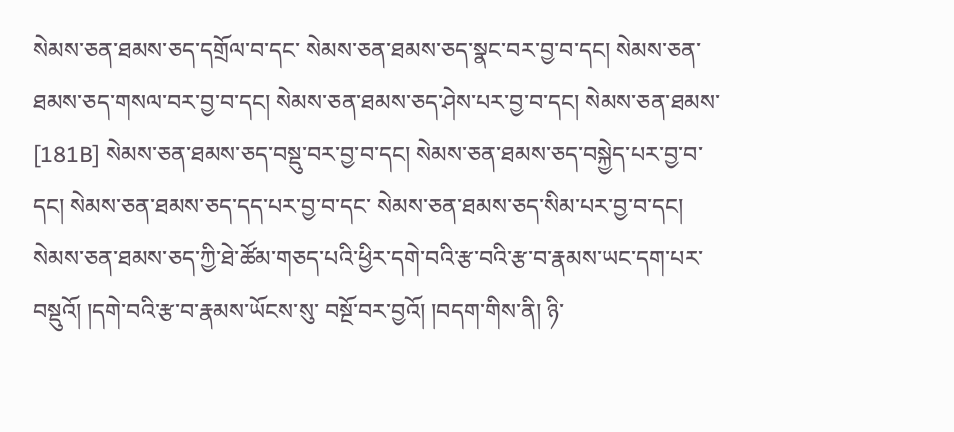སེམས་ཅན་ཐམས་ཅད་དགྲོལ་བ་དང་ སེམས་ཅན་ཐམས་ཅད་སྣང་བར་བྱ་བ་དང། སེམས་ཅན་ཐམས་ཅད་གསལ་བར་བྱ་བ་དང། སེམས་ཅན་ཐམས་ཅད་ཤེས་པར་བྱ་བ་དང། སེམས་ཅན་ཐམས་ [181B] སེམས་ཅན་ཐམས་ཅད་བསྡུ་བར་བྱ་བ་དང། སེམས་ཅན་ཐམས་ཅད་བསྐྱེད་པར་བྱ་བ་དང། སེམས་ཅན་ཐམས་ཅད་དད་པར་བྱ་བ་དང་ སེམས་ཅན་ཐམས་ཅད་སིམ་པར་བྱ་བ་དང། སེམས་ཅན་ཐམས་ཅད་ཀྱི་ཐེ་ཚོམ་གཅད་པའི་ཕྱིར་དགེ་བའི་རྩ་བའི་རྩ་བ་རྣམས་ཡང་དག་པར་བསྡུའོ། །དགེ་བའི་རྩ་བ་རྣམས་ཡོངས་སུ་ བསྔོ་བར་བྱའོ། །བདག་གིས་ནི། ཉི་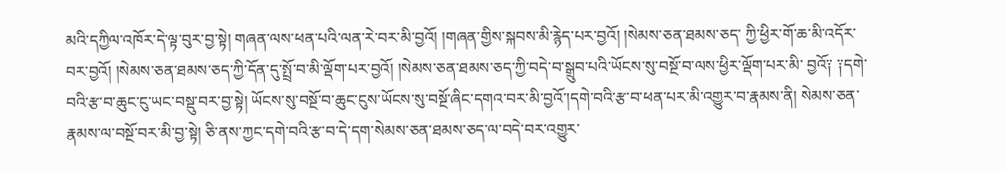མའི་དཀྱིལ་འཁོར་དེ་ལྟ་བུར་བྱ་སྟེ། གཞན་ལས་ཕན་པའི་ལན་རེ་བར་མི་བྱའོ། །གཞན་གྱིས་སྐབས་མི་རྙེད་པར་བྱའོ། །སེམས་ཅན་ཐམས་ཅད་ ཀྱི་ཕྱིར་གོ་ཆ་མི་འདོར་བར་བྱའོ། །སེམས་ཅན་ཐམས་ཅད་ཀྱི་དོན་དུ་སྤྲོ་བ་མི་ལྡོག་པར་བྱའོ། །སེམས་ཅན་ཐམས་ཅད་ཀྱི་བདེ་བ་སྒྲུབ་པའི་ཡོངས་སུ་བསྔོ་བ་ལས་ཕྱིར་ལྡོག་པར་མི་ བྱའོ༑ ༑དགེ་བའི་རྩ་བ་ཆུང་ངུ་ཡང་བསྡུ་བར་བྱ་སྟེ། ཡོངས་སུ་བསྔོ་བ་ཆུང་ངུས་ཡོངས་སུ་བསྔོ་ཞིང་དགའ་བར་མི་བྱའོ་།དགེ་བའི་རྩ་བ་ཕན་པར་མི་འགྱུར་བ་རྣམས་ནི། སེམས་ཅན་ རྣམས་ལ་བསྔོ་བར་མི་བྱ་སྟེ། ཅི་ནས་ཀྱང་དགེ་བའི་རྩ་བ་དེ་དག་སེམས་ཅན་ཐམས་ཅད་ལ་བདེ་བར་འགྱུར་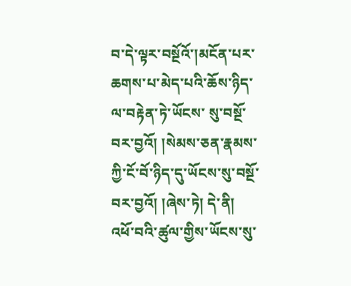བ་དེ་ལྟར་བསྔོའོ་།མངོན་པར་ཆགས་པ་མེད་པའི་ཆོས་ཉིད་ལ་བརྟེན་ཏེ་ཡོངས་ སུ་བསྔོ་བར་བྱའོ། །སེམས་ཅན་རྣམས་ཀྱི་ངོ་བོ་ཉིད་དུ་ཡོངས་སུ་བསྔོ་བར་བྱའོ། །ཞེས་ཏེ། དེ་ནི། འཕོ་བའི་ཚུལ་གྱིས་ཡོངས་སུ་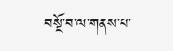བསྔོ་བ་ལ་གནས་པ་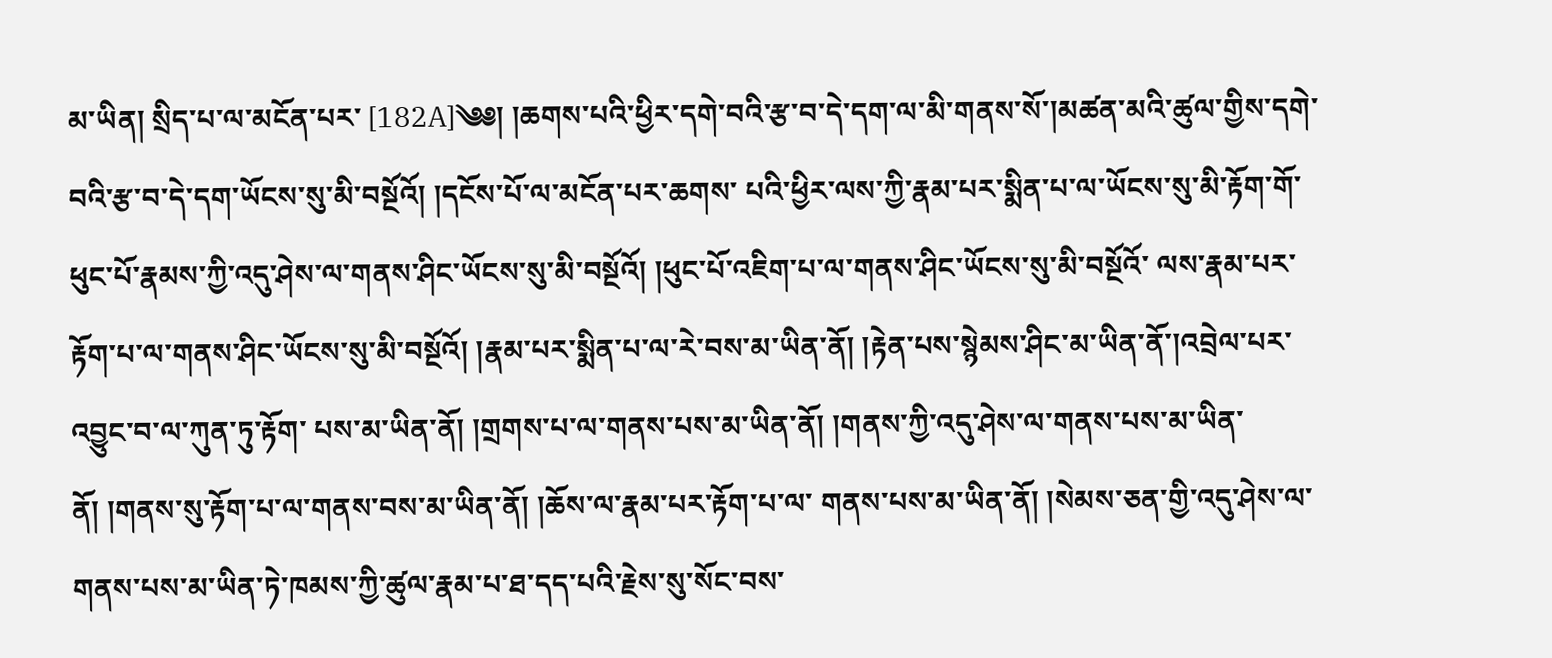མ་ཡིན། སྲིད་པ་ལ་མངོན་པར་ [182A]༄༅། །ཆགས་པའི་ཕྱིར་དགེ་བའི་རྩ་བ་དེ་དག་ལ་མི་གནས་སོ་།མཚན་མའི་ཚུལ་གྱིས་དགེ་བའི་རྩ་བ་དེ་དག་ཡོངས་སུ་མི་བསྔོའོ། །དངོས་པོ་ལ་མངོན་པར་ཆགས་ པའི་ཕྱིར་ལས་ཀྱི་རྣམ་པར་སྨིན་པ་ལ་ཡོངས་སུ་མི་རྟོག་གོ་ཕུང་པོ་རྣམས་ཀྱི་འདུ་ཤེས་ལ་གནས་ཤིང་ཡོངས་སུ་མི་བསྔོའོ། །ཕུང་པོ་འཇིག་པ་ལ་གནས་ཤིང་ཡོངས་སུ་མི་བསྔོའོ་ ལས་རྣམ་པར་རྟོག་པ་ལ་གནས་ཤིང་ཡོངས་སུ་མི་བསྔོའོ། །རྣམ་པར་སྨིན་པ་ལ་རེ་བས་མ་ཡིན་ནོ། །རྟེན་པས་སྙེམས་ཤིང་མ་ཡིན་ནོ་།འབྲེལ་པར་འབྱུང་བ་ལ་ཀུན་ཏུ་རྟོག་ པས་མ་ཡིན་ནོ། །གྲགས་པ་ལ་གནས་པས་མ་ཡིན་ནོ། །གནས་ཀྱི་འདུ་ཤེས་ལ་གནས་པས་མ་ཡིན་ནོ། །གནས་སུ་རྟོག་པ་ལ་གནས་བས་མ་ཡིན་ནོ། །ཆོས་ལ་རྣམ་པར་རྟོག་པ་ལ་ གནས་པས་མ་ཡིན་ནོ། །སེམས་ཅན་གྱི་འདུ་ཤེས་ལ་གནས་པས་མ་ཡིན་ཏེ་ཁམས་ཀྱི་ཚུལ་རྣམ་པ་ཐ་དད་པའི་རྗེས་སུ་སོང་བས་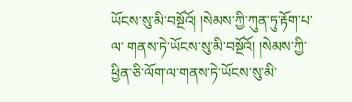ཡོངས་སུ་མི་བསྔོའོ། །སེམས་ཀྱི་ཀུན་ཏུ་རྟོག་པ་ལ་ གནས་ཏེ་ཡོངས་སུ་མི་བསྔོའོ། །སེམས་ཀྱི་ཕྱིན་ཅི་ལོག་ལ་གནས་ཏེ་ཡོངས་སུ་མི་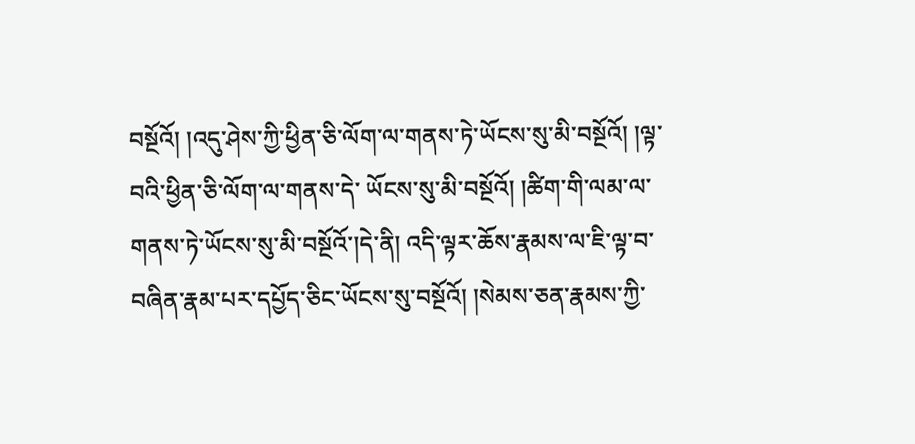བསྔོའོ། །འདུ་ཤེས་ཀྱི་ཕྱིན་ཅི་ལོག་ལ་གནས་ཏེ་ཡོངས་སུ་མི་བསྔོའོ། །ལྟ་བའི་ཕྱིན་ཅི་ལོག་ལ་གནས་དེ་ ཡོངས་སུ་མི་བསྔོའོ། །ཚིག་གི་ལམ་ལ་གནས་ཏེ་ཡོངས་སུ་མི་བསྔོའོ་།དེ་ནི། འདི་ལྟར་ཆོས་རྣམས་ལ་ཇི་ལྟ་བ་བཞིན་རྣམ་པར་དཔྱོད་ཅིང་ཡོངས་སུ་བསྔོའོ། །སེམས་ཅན་རྣམས་ཀྱི་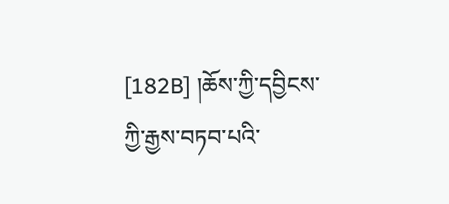[182B] །ཆོས་ཀྱི་དབྱིངས་ཀྱི་རྒྱས་བཏབ་པའི་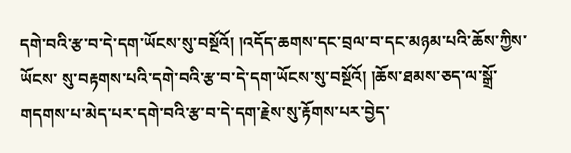དགེ་བའི་རྩ་བ་དེ་དག་ཡོངས་སུ་བསྔོའོ། །འདོད་ཆགས་དང་བྲལ་བ་དང་མཉམ་པའི་ཆོས་ཀྱིས་ཡོངས་ སུ་བརྟགས་པའི་དགེ་བའི་རྩ་བ་དེ་དག་ཡོངས་སུ་བསྔོའོ། །ཆོས་ཐམས་ཅད་ལ་སྒྲོ་གདགས་པ་མེད་པར་དགེ་བའི་རྩ་བ་དེ་དག་རྗེས་སུ་རྟོགས་པར་བྱེད་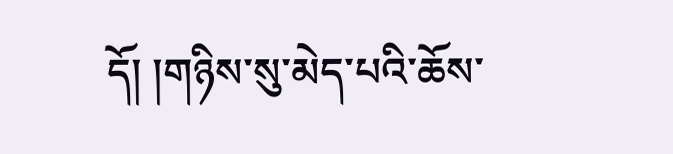དོ། །གཉིས་སུ་མེད་པའི་ཆོས་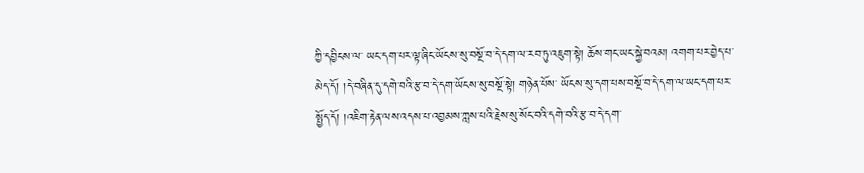ཀྱི་དབྱིངས་ལ་ ཡང་དག་པར་ལྟ་ཞིང་ཡོངས་སུ་བསྔོ་བ་དེ་དག་ལ་རབ་ཏུ་འཇུག་སྟེ། ཆོས་གང་ཡང་སྐྱེ་བའམ། འགག་པར་བྱེད་པ་མེད་དོ། །དེ་བཞིན་དུ་དགེ་བའི་རྩ་བ་དེ་དག་ཡོངས་སུ་བསྔོ་སྟེ། གཉེན་པོས་ ཡོངས་སུ་དག་པས་བསྔོ་བ་དེ་དག་ལ་ཡང་དག་པར་སྤྱོད་དོ། །འཇིག་རྟེན་ལས་འདས་པ་འབྱམས་ཀླས་པའི་རྗེས་སུ་སོང་བའི་དགེ་བའི་རྩ་བ་དེ་དག་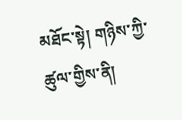མཐོང་སྟེ། གཉིས་ཀྱི་ཚུལ་གྱིས་ནི།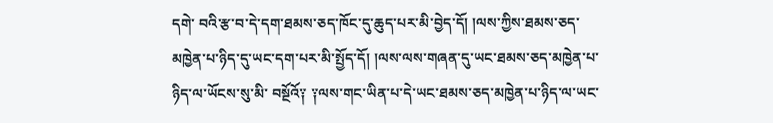དགེ་ བའི་རྩ་བ་དེ་དག་ཐམས་ཅད་ཁོང་དུ་ཆུད་པར་མི་བྱེད་དོ། །ལས་ཀྱིས་ཐམས་ཅད་མཁྱེན་པ་ཉིད་དུ་ཡང་དག་པར་མི་སྤྱོད་དོ། །ལས་ལས་གཞན་དུ་ཡང་ཐམས་ཅད་མཁྱེན་པ་ཉིད་ལ་ཡོངས་སུ་མི་ བསྔོའོ༑ ༑ལས་གང་ཡིན་པ་དེ་ཡང་ཐམས་ཅད་མཁྱེན་པ་ཉིད་ལ་ཡང་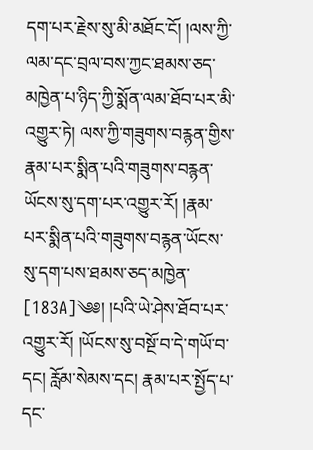དག་པར་རྗེས་སུ་མི་མཐོང་ངོ། །ལས་ཀྱི་ལམ་དང་བྲལ་བས་ཀྱང་ཐམས་ཅད་མཁྱེན་པ་ཉིད་ཀྱི་སྨོན་ལམ་ཐོབ་པར་མི་ འགྱུར་ཏེ། ལས་ཀྱི་གཟུགས་བརྙན་གྱིས་རྣམ་པར་སྨིན་པའི་གཟུགས་བརྙན་ཡོངས་སུ་དག་པར་འགྱུར་རོ། །རྣམ་པར་སྨིན་པའི་གཟུགས་བརྙན་ཡོངས་སུ་དག་པས་ཐམས་ཅད་མཁྱེན་ [183A]༄༅། །པའི་ཡེ་ཤེས་ཐོབ་པར་འགྱུར་རོ། །ཡོངས་སུ་བསྔོ་བ་དེ་གཡོ་བ་དང། རློམ་སེམས་དང། རྣམ་པར་སྤྱོད་པ་དང་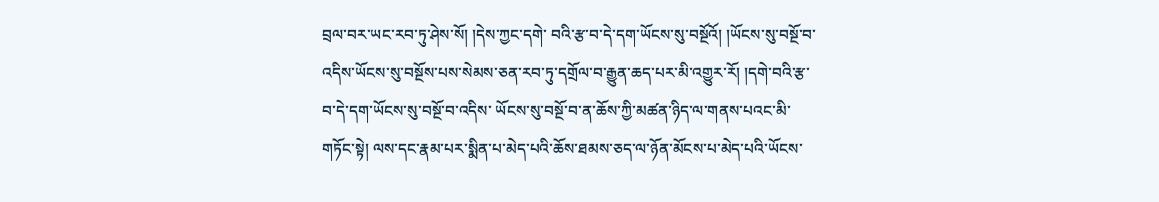བྲལ་བར་ཡང་རབ་ཏུ་ཤེས་སོ། །དེས་ཀྱང་དགེ་ བའི་རྩ་བ་དེ་དག་ཡོངས་སུ་བསྔོའོ། །ཡོངས་སུ་བསྔོ་བ་འདིས་ཡོངས་སུ་བསྔོས་པས་སེམས་ཅན་རབ་ཏུ་དགྲོལ་བ་རྒྱུན་ཆད་པར་མི་འགྱུར་རོ། །དགེ་བའི་རྩ་བ་དེ་དག་ཡོངས་སུ་བསྔོ་བ་འདིས་ ཡོངས་སུ་བསྔོ་བ་ན་ཆོས་ཀྱི་མཚན་ཉིད་ལ་གནས་པའང་མི་གཏོང་སྟེ། ལས་དང་རྣམ་པར་སྨིན་པ་མེད་པའི་ཆོས་ཐམས་ཅད་ལ་ཉོན་མོངས་པ་མེད་པའི་ཡོངས་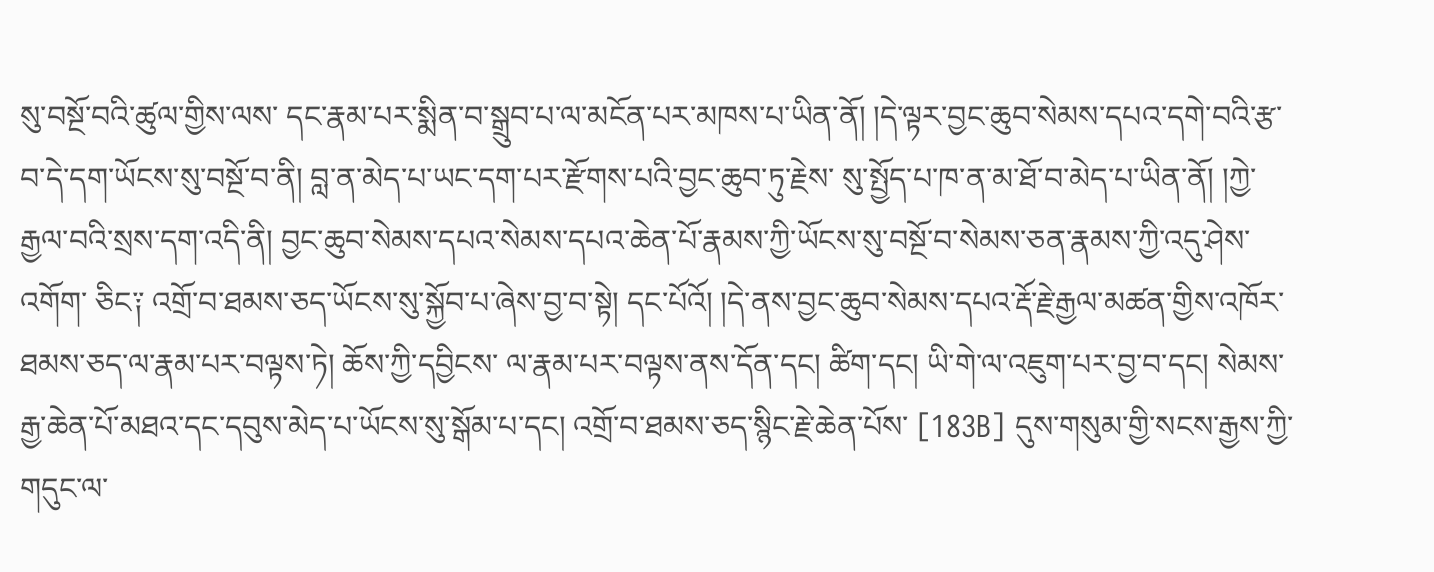སུ་བསྔོ་བའི་ཚུལ་གྱིས་ལས་ དང་རྣམ་པར་སྨིན་བ་སྒྲུབ་པ་ལ་མངོན་པར་མཁས་པ་ཡིན་ནོ། །དེ་ལྟར་བྱང་ཆུབ་སེམས་དཔའ་དགེ་བའི་རྩ་བ་དེ་དག་ཡོངས་སུ་བསྔོ་བ་ནི། བླ་ན་མེད་པ་ཡང་དག་པར་རྫོགས་པའི་བྱང་ཆུབ་ཏུ་རྗེས་ སུ་སྤྱོད་པ་ཁ་ན་མ་ཐོ་བ་མེད་པ་ཡིན་ནོ། །ཀྱེ་རྒྱལ་བའི་སྲས་དག་འདི་ནི། བྱང་ཆུབ་སེམས་དཔའ་སེམས་དཔའ་ཆེན་པོ་རྣམས་ཀྱི་ཡོངས་སུ་བསྔོ་བ་སེམས་ཅན་རྣམས་ཀྱི་འདུ་ཤེས་འགོག་ ཅིང༑ འགྲོ་བ་ཐམས་ཅད་ཡོངས་སུ་སྐྱོབ་པ་ཞེས་བྱ་བ་སྟེ། དང་པོའོ། །དེ་ནས་བྱང་ཆུབ་སེམས་དཔའ་རྡོ་རྗེ་རྒྱལ་མཚན་གྱིས་འཁོར་ཐམས་ཅད་ལ་རྣམ་པར་བལྟས་ཏེ། ཆོས་ཀྱི་དབྱིངས་ ལ་རྣམ་པར་བལྟས་ནས་དོན་དང། ཚིག་དང། ཡི་གེ་ལ་འཇུག་པར་བྱ་བ་དང། སེམས་རྒྱ་ཆེན་པོ་མཐའ་དང་དབུས་མེད་པ་ཡོངས་སུ་སྒོམ་པ་དང། འགྲོ་བ་ཐམས་ཅད་སྙིང་རྗེ་ཆེན་པོས་ [183B] དུས་གསུམ་གྱི་སངས་རྒྱས་ཀྱི་གདུང་ལ་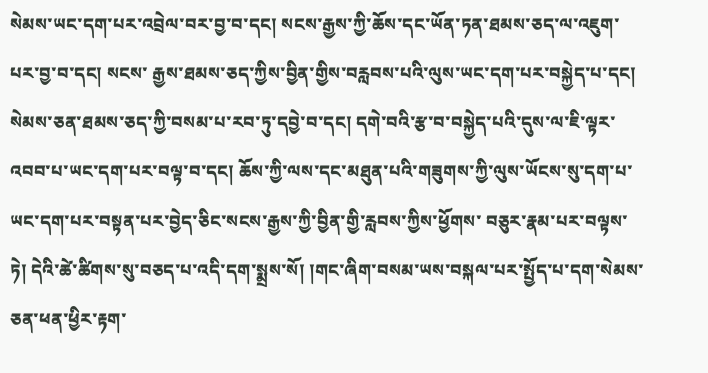སེམས་ཡང་དག་པར་འབྲེལ་བར་བྱ་བ་དང། སངས་རྒྱས་ཀྱི་ཆོས་དང་ཡོན་ཏན་ཐམས་ཅད་ལ་འཇུག་པར་བྱ་བ་དང། སངས་ རྒྱས་ཐམས་ཅད་ཀྱིས་བྱིན་གྱིས་བརླབས་པའི་ལུས་ཡང་དག་པར་བསྐྱེད་པ་དང། སེམས་ཅན་ཐམས་ཅད་ཀྱི་བསམ་པ་རབ་ཏུ་དབྱེ་བ་དང། དགེ་བའི་རྩ་བ་བསྐྱེད་པའི་དུས་ལ་ཇི་ལྟར་ འབབ་པ་ཡང་དག་པར་བལྟ་བ་དང། ཆོས་ཀྱི་ལས་དང་མཐུན་པའི་གཟུགས་ཀྱི་ལུས་ཡོངས་སུ་དག་པ་ཡང་དག་པར་བསྟན་པར་བྱེད་ཅིང་སངས་རྒྱས་ཀྱི་བྱིན་གྱི་རླབས་ཀྱིས་ཕྱོགས་ བཅུར་རྣམ་པར་བལྟས་ཏེ། དེའི་ཚེ་ཚིགས་སུ་བཅད་པ་འདི་དག་སྨྲས་སོ། །གང་ཞིག་བསམ་ཡས་བསྐལ་པར་སྤྱོད་པ་དག་སེམས་ཅན་ཕན་ཕྱིར་རྟག་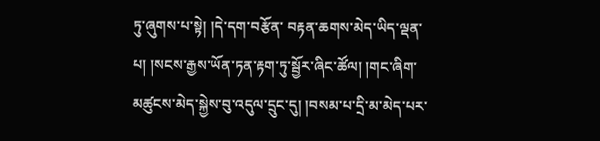ཏུ་ཞུགས་པ་སྟེ། །དེ་དག་བརྩོན་ བརྟན་ཆགས་མེད་ཡིད་ལྡན་པ། །སངས་རྒྱས་ཡོན་ཏན་རྟག་ཏུ་སྦྱོར་ཞིང་ཚོལ། །གང་ཞིག་མཚུངས་མེད་སྐྱེས་བུ་འདུལ་དྲུང་དུ། །བསམ་པ་དྲི་མ་མེད་པར་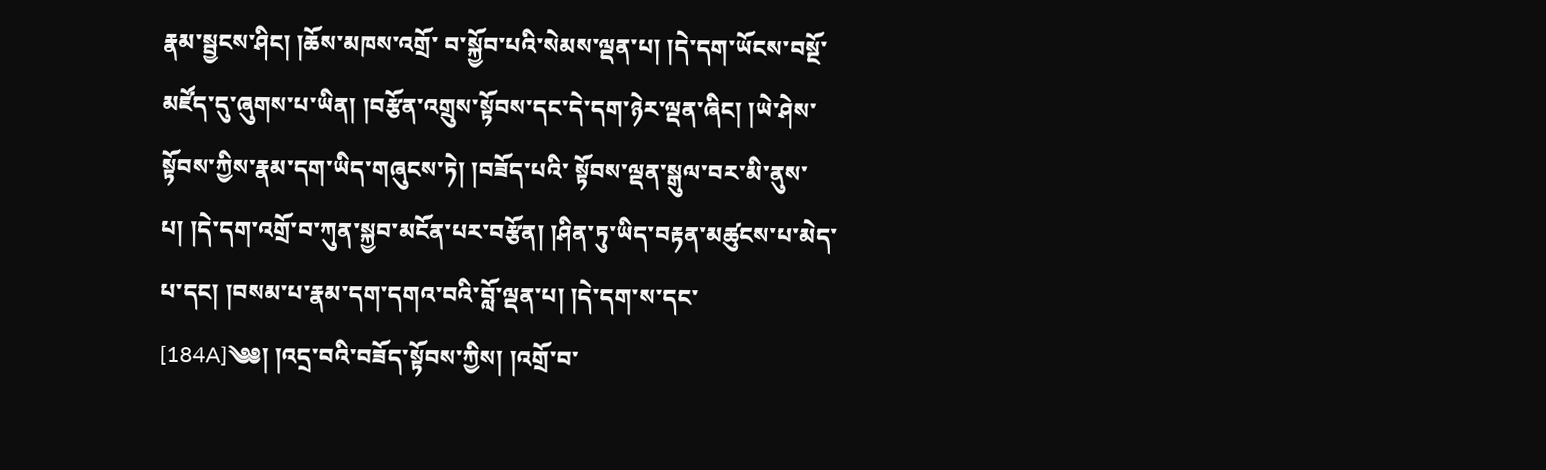རྣམ་སྦྱངས་ཤིང། །ཆོས་མཁས་འགྲོ་ བ་སྐྱོབ་པའི་སེམས་ལྡན་པ། །དེ་དག་ཡོངས་བསྔོ་མཛོད་དུ་ཞུགས་པ་ཡིན། །བརྩོན་འགྲུས་སྟོབས་དང་དེ་དག་ཉེར་ལྡན་ཞིང། །ཡེ་ཤེས་སྟོབས་ཀྱིས་རྣམ་དག་ཡིད་གཞུངས་ཏེ། །བཟོད་པའི་ སྟོབས་ལྡན་སྒུལ་བར་མི་ནུས་པ། །དེ་དག་འགྲོ་བ་ཀུན་སྐྱབ་མངོན་པར་བརྩོན། །ཤིན་ཏུ་ཡིད་བརྟན་མཚུངས་པ་མེད་པ་དང། །བསམ་པ་རྣམ་དག་དགའ་བའི་བློ་ལྡན་པ། །དེ་དག་ས་དང་ [184A]༄༅། །འདྲ་བའི་བཟོད་སྟོབས་ཀྱིས། །འགྲོ་བ་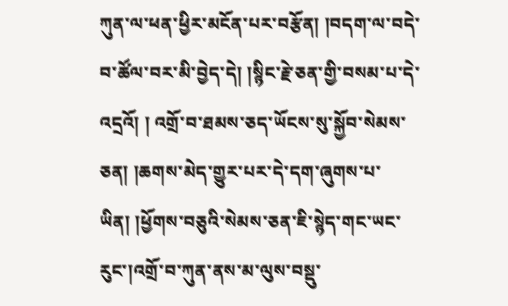ཀུན་ལ་ཕན་ཕྱིར་མངོན་པར་བརྩོན། །བདག་ལ་བདེ་བ་ཚོལ་བར་མི་བྱེད་དེ། །སྙིང་རྗེ་ཅན་གྱི་བསམ་པ་དེ་འདྲའོ། ། འགྲོ་བ་ཐམས་ཅད་ཡོངས་སུ་སྐྱོབ་སེམས་ཅན། །ཆགས་མེད་གྱུར་པར་དེ་དག་ཞུགས་པ་ཡིན། །ཕྱོགས་བཅུའི་སེམས་ཅན་ཇི་སྙེད་གང་ཡང་རུང་།འགྲོ་བ་ཀུན་ནས་མ་ལུས་བསྡུ་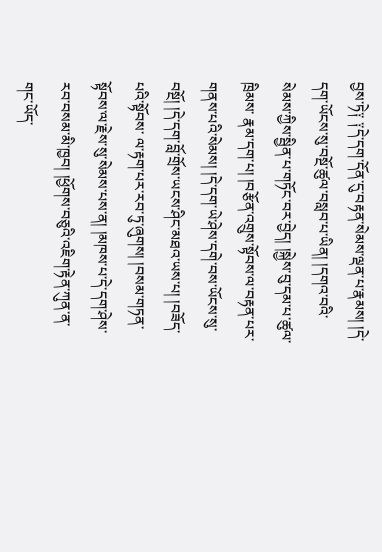བྱས་ཏེ༑ ༑དེ་དག་དོན་དུ་བརྟན་སེམས་ལྡན་པ་རྣམས། །དེ་དག་ཡོངས་སུ་བསྔོ་ཚུལ་བསླབ་པ་ཡིན། །དགའ་བའི་སེམས་ཀྱིས་སྦྱིན་པ་གཏོང་བར་བྱེད། །སྐྱེས་བུ་དམ་པ་ཚུལ་ཁྲིམས་ རྣམ་དག་པ། །བརྩོན་འགྲུས་སྟོབས་ལ་བརྟན་པར་གནས་པའི་སེམས། །དེ་དག་ཡེ་ཤེས་དགེ་བས་ཡོངས་སུ་བསྔོ། །དེ་དག་བློ་གྲོས་ཡངས་ཤིང་མཐའ་ཡས་པ། །བཟོད་པའི་སྟོབས་ ལ་རྟག་པར་རབ་ཏུ་ཞུགས། །བསམ་གཏན་སྟོབས་ལ་རྗེས་སུ་སེམས་པས་ན། །མཁས་པ་དེ་དག་ཤེས་རབ་བསམ་མི་ཁྱབ། །ཕྱོགས་བཅུའི་འཇིག་རྟེན་ཀུན་ན་གང་ཡོད་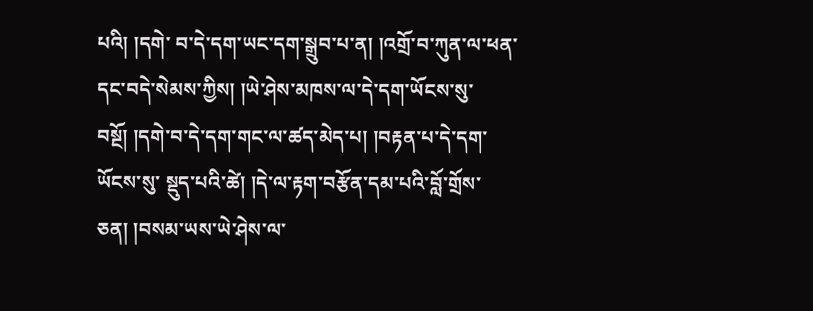པའི། །དགེ་ བ་དེ་དག་ཡང་དག་སྒྲུབ་པ་ན། །འགྲོ་བ་ཀུན་ལ་ཕན་དང་བདེ་སེམས་ཀྱིས། །ཡེ་ཤེས་མཁས་ལ་དེ་དག་ཡོངས་སུ་བསྔོ། །དགེ་བ་དེ་དག་གང་ལ་ཚད་མེད་པ། །བརྟན་པ་དེ་དག་ཡོངས་སུ་ སྡུད་པའི་ཚེ། །དེ་ལ་རྟག་བརྩོན་དམ་པའི་བློ་གྲོས་ཅན། །བསམ་ཡས་ཡེ་ཤེས་ལ་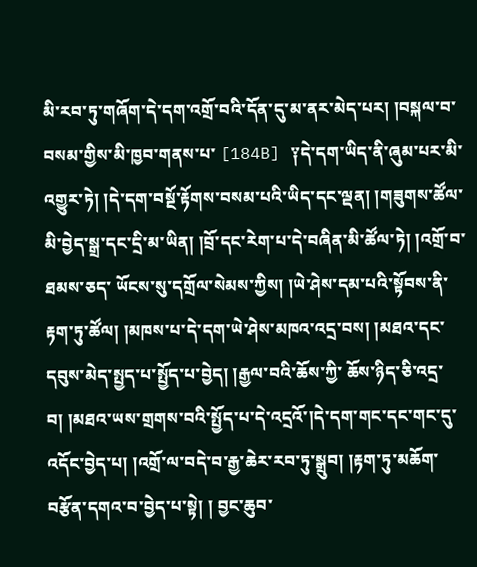མི་རབ་ཏུ་གཞོག་དེ་དག་འགྲོ་བའི་དོན་དུ་མ་ནར་མེད་པར། །བསྐལ་བ་བསམ་གྱིས་མི་ཁྱབ་གནས་པ་ [184B] ༑དེ་དག་ཡིད་ནི་ཞུམ་པར་མི་འགྱུར་ཏེ། །དེ་དག་བསྔོ་རྟོགས་བསམ་པའི་ཡིད་དང་ལྡན། །གཟུགས་ཚོལ་མི་བྱེད་སྒྲ་དང་དྲི་མ་ཡིན། །བྲོ་དང་རེག་པ་དེ་བཞིན་མི་ཚོལ་ཏེ། །འགྲོ་བ་ཐམས་ཅད་ ཡོངས་སུ་དགྲོལ་སེམས་ཀྱིས། །ཡེ་ཤེས་དམ་པའི་སྟོབས་ནི་རྟག་ཏུ་ཚོལ། །མཁས་པ་དེ་དག་ཡེ་ཤེས་མཁའ་འདྲ་བས། །མཐའ་དང་དབུས་མེད་སྤྱད་པ་སྤྱོད་པ་བྱེད། །རྒྱལ་བའི་ཆོས་ཀྱི་ ཆོས་ཉིད་ཅི་འདྲ་བ། །མཐའ་ཡས་གྲགས་བའི་སྤྱོད་པ་དེ་འདྲའོ་།དེ་དག་གང་དང་གང་དུ་འདོང་བྱེད་པ། །འགྲོ་ལ་བདེ་བ་རྒྱ་ཆེར་རབ་ཏུ་སྒྲུབ། །རྟག་ཏུ་མཆོག་བརྩོན་དགའ་བ་བྱེད་པ་སྟེ། ། བྱང་ཆུབ་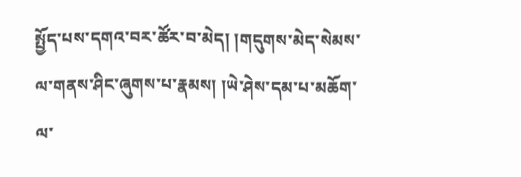སྤྱོད་པས་དགའ་བར་ཚོར་བ་མེད། །གདུགས་མེད་སེམས་ལ་གནས་ཤིང་ཞུགས་པ་རྣམས། །ཡེ་ཤེས་དམ་པ་མཆོག་ལ་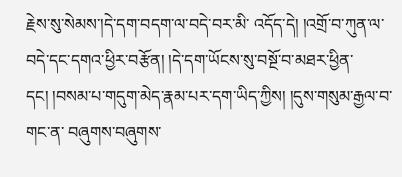རྗེས་སུ་སེམས་།དེ་དག་བདག་ལ་བདེ་བར་མི་ འདོད་དེ། །འགྲོ་བ་ཀུན་ལ་བདེ་དང་དགའ་ཕྱིར་བརྩོན། །དེ་དག་ཡོངས་སུ་བསྔོ་བ་མཐར་ཕྱིན་དང། །བསམ་པ་གདུག་མེད་རྣམ་པར་དག་ཡིད་ཀྱིས། །དུས་གསུམ་རྒྱལ་བ་གང་ན་ བཞུགས་བཞུགས་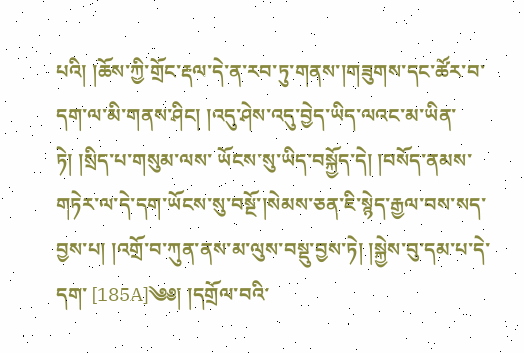པའི། །ཆོས་ཀྱི་གྲོང་རྡལ་དེ་ན་རབ་ཏུ་གནས་།གཟུགས་དང་ཚོར་བ་དག་ལ་མི་གནས་ཤིང། །འདུ་ཤེས་འདུ་བྱེད་ཡིད་ལའང་མ་ཡིན་ཏེ། །སྲིད་པ་གསུམ་ལས་ ཡོངས་སུ་ཡིད་བསྐྱོད་དེ། །བསོད་ནམས་གཏེར་ལ་དེ་དག་ཡོངས་སུ་བསྔོ་།སེམས་ཅན་ཇི་སྙེད་རྒྱལ་བས་སད་བྱས་པ། །འགྲོ་བ་ཀུན་ནས་མ་ལུས་བསྡུ་བྱས་ཏེ། །སྐྱེས་བུ་དམ་པ་དེ་དག་ [185A]༄༅། །དགྲོལ་བའི་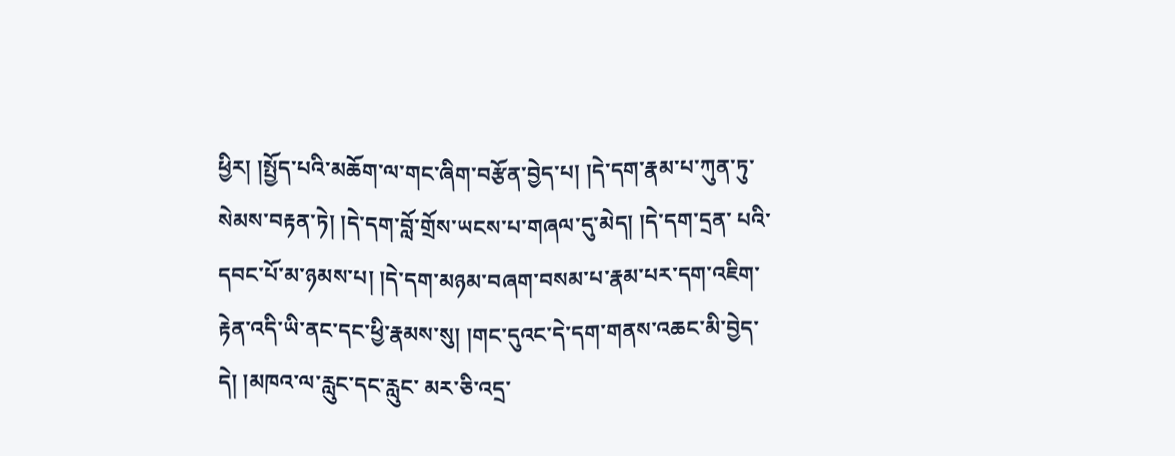ཕྱིར། །སྤྱོད་པའི་མཆོག་ལ་གང་ཞིག་བརྩོན་བྱེད་པ། །དེ་དག་རྣམ་པ་ཀུན་ཏུ་སེམས་བརྟན་ཏེ། །དེ་དག་བློ་གྲོས་ཡངས་པ་གཞལ་དུ་མེད། །དེ་དག་དྲན་ པའི་དབང་པོ་མ་ཉམས་པ། །དེ་དག་མཉམ་བཞག་བསམ་པ་རྣམ་པར་དག་འཇིག་རྟེན་འདི་ཡི་ནང་དང་ཕྱི་རྣམས་སུ། །གང་དུའང་དེ་དག་གནས་འཆང་མི་བྱེད་དེ། །མཁའ་ལ་རླུང་དང་རླུང་ མར་ཅི་འདྲ་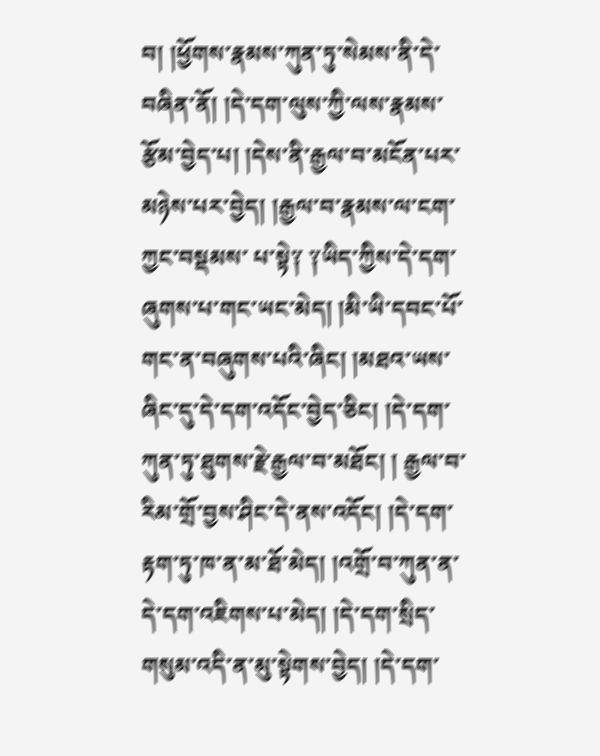བ། །ཕྱོགས་རྣམས་ཀུན་ཏུ་སེམས་ནི་དེ་བཞིན་ནོ། །དེ་དག་ལུས་ཀྱི་ལས་རྣམས་རྩོམ་བྱེད་པ། །དེས་ནི་རྒྱལ་བ་མངོན་པར་མཉེས་པར་བྱེད། །རྒྱལ་བ་རྣམས་ལ་ངག་ཀྱང་བསྡམས་ པ་སྟེ༑ ༑ཡིད་ཀྱིས་དེ་དག་ཞུགས་པ་གང་ཡང་མེད། །མི་ཡི་དབང་པོ་གང་ན་བཞུགས་པའི་ཞིང། །མཐའ་ཡས་ཞིང་དུ་དེ་དག་འདོང་བྱེད་ཅིང། །དེ་དག་ཀུན་ཏུ་ཐུགས་རྗེ་རྒྱལ་བ་མཐོང། ། རྒྱལ་བ་རིམ་གྲོ་བྱས་ཤིང་དེ་ནས་འདོང། །དེ་དག་རྟག་ཏུ་ཁ་ན་མ་ཐོ་མེད། །འགྲོ་བ་ཀུན་ན་དེ་དག་འཇིགས་པ་མེད། །དེ་དག་སྲིད་གསུམ་འདི་ན་མུ་སྟེགས་བྱེད། །དེ་དག་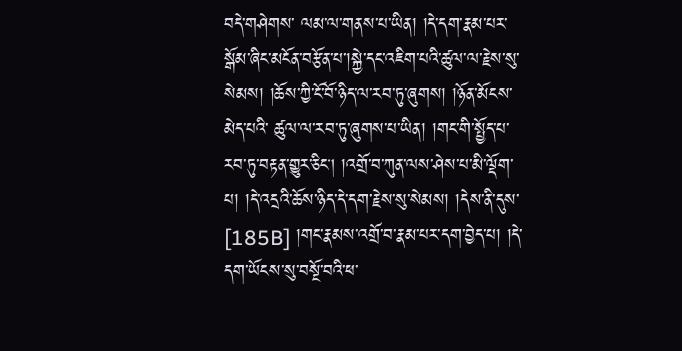བདེ་གཤེགས་ ལམ་ལ་གནས་པ་ཡིན། །དེ་དག་རྣམ་པར་སྒོམ་ཞིང་མངོན་བརྩོན་པ་།སྐྱེ་དང་འཇིག་པའི་ཚུལ་ལ་རྗེས་སུ་སེམས། །ཆོས་ཀྱི་ངོ་བོ་ཉིད་ལ་རབ་ཏུ་ཞུགས། །ཉོན་མོངས་མེད་པའི་ ཚུལ་ལ་རབ་ཏུ་ཞུགས་པ་ཡིན། །གང་གི་སྤྱོད་པ་རབ་ཏུ་བརྟན་གྱུར་ཅིང། །འགྲོ་བ་ཀུན་ལས་ཤེས་པ་མི་ལྡོག་པ། །དེ་འདྲའི་ཆོས་ཉིད་དེ་དག་རྗེས་སུ་སེམས། །དེས་ནི་དུས་ [185B] །གང་རྣམས་འགྲོ་བ་རྣམ་པར་དག་བྱེད་པ། །དེ་དག་ཡོངས་སུ་བསྔོ་བའི་ཕ་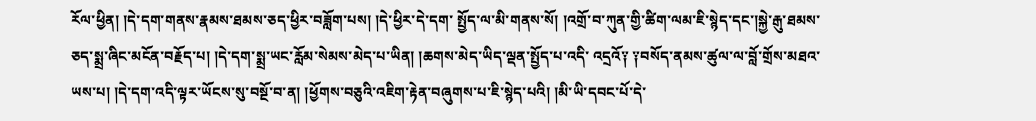རོལ་ཕྱིན། །དེ་དག་གནས་རྣམས་ཐམས་ཅད་ཕྱིར་བཟློག་པས། །དེ་ཕྱིར་དེ་དག་ སྤྱོད་ལ་མི་གནས་སོ། །འགྲོ་བ་ཀུན་གྱི་ཚིག་ལམ་ཇི་སྙེད་དང་།སྐྱེ་རྒུ་ཐམས་ཅད་སྨྲ་ཞིང་མངོན་བརྗོད་པ། །དེ་དག་སྨྲ་ཡང་རློམ་སེམས་མེད་པ་ཡིན། །ཆགས་མེད་ཡིད་ལྡན་སྤྱོད་པ་འདི་ འདྲའོ༑ ༑བསོད་ནམས་ཚུལ་ལ་བློ་གྲོས་མཐའ་ཡས་པ། །དེ་དག་འདི་ལྟར་ཡོངས་སུ་བསྔོ་བ་ན། །ཕྱོགས་བཅུའི་འཇིག་རྟེན་བཞུགས་པ་ཇི་སྙེད་པའི། །མི་ཡི་དབང་པོ་དེ་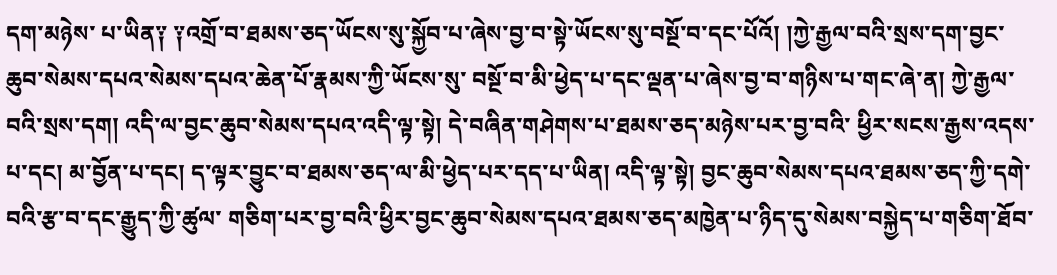དག་མཉེས་ པ་ཡིན༑ ༑འགྲོ་བ་ཐམས་ཅད་ཡོངས་སུ་སྐྱོབ་པ་ཞེས་བྱ་བ་སྟེ་ཡོངས་སུ་བསྔོ་བ་དང་པོའོ། །ཀྱེ་རྒྱལ་བའི་སྲས་དག་བྱང་ཆུབ་སེམས་དཔའ་སེམས་དཔའ་ཆེན་པོ་རྣམས་ཀྱི་ཡོངས་སུ་ བསྔོ་བ་མི་ཕྱེད་པ་དང་ལྡན་པ་ཞེས་བྱ་བ་གཉིས་པ་གང་ཞེ་ན། ཀྱེ་རྒྱལ་བའི་སྲས་དག། འདི་ལ་བྱང་ཆུབ་སེམས་དཔའ་འདི་ལྟ་སྟེ། དེ་བཞིན་གཤེགས་པ་ཐམས་ཅད་མཉེས་པར་བྱ་བའི་ ཕྱིར་སངས་རྒྱས་འདས་པ་དང། མ་བྱོན་པ་དང། ད་ལྟར་བྱུང་བ་ཐམས་ཅད་ལ་མི་ཕྱེད་པར་དད་པ་ཡིན། འདི་ལྟ་སྟེ། བྱང་ཆུབ་སེམས་དཔའ་ཐམས་ཅད་ཀྱི་དགེ་བའི་རྩ་བ་དང་རྒྱུད་ཀྱི་ཚུལ་ གཅིག་པར་བྱ་བའི་ཕྱིར་བྱང་ཆུབ་སེམས་དཔའ་ཐམས་ཅད་མཁྱེན་པ་ཉིད་དུ་སེམས་བསྐྱེད་པ་གཅིག་ཐོབ་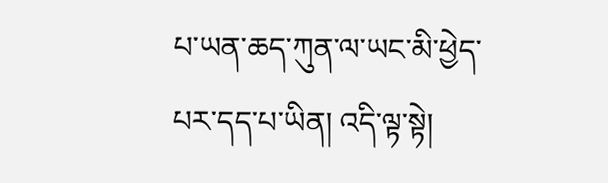པ་ཡན་ཆད་ཀུན་ལ་ཡང་མི་ཕྱེད་པར་དད་པ་ཡིན། འདི་ལྟ་སྟེ།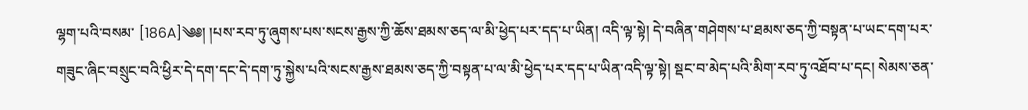ལྷག་པའི་བསམ་ [186A]༄༅། །པས་རབ་ཏུ་ཞུགས་པས་སངས་རྒྱས་ཀྱི་ཆོས་ཐམས་ཅད་ལ་མི་ཕྱེད་པར་དད་པ་ཡིན། འདི་ལྟ་སྟེ། དེ་བཞིན་གཤེགས་པ་ཐམས་ཅད་ཀྱི་བསྟན་པ་ཡང་དག་པར་ གཟུང་ཞིང་བསྲུང་བའི་ཕྱིར་དེ་དག་དང་དེ་དག་ཏུ་སྐྱེས་པའི་སངས་རྒྱས་ཐམས་ཅད་ཀྱི་བསྟན་པ་ལ་མི་ཕྱེད་པར་དད་པ་ཡིན་འདི་ལྟ་སྟེ། སྡང་བ་མེད་པའི་མིག་རབ་ཏུ་འཐོབ་པ་དང། སེམས་ཅན་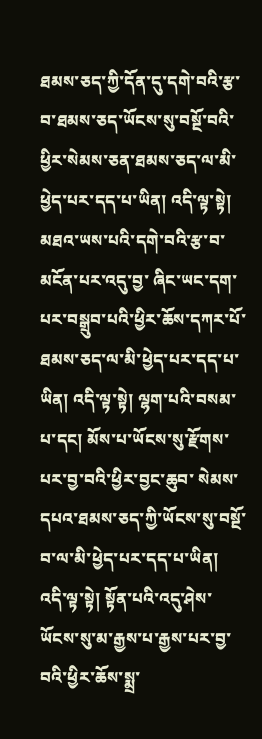ཐམས་ཅད་ཀྱི་དོན་དུ་དགེ་བའི་རྩ་བ་ཐམས་ཅད་ཡོངས་སུ་བསྔོ་བའི་ཕྱིར་སེམས་ཅན་ཐམས་ཅད་ལ་མི་ཕྱེད་པར་དད་པ་ཡིན། འདི་ལྟ་སྟེ། མཐའ་ཡས་པའི་དགེ་བའི་རྩ་བ་མངོན་པར་འདུ་བྱ་ ཞིང་ཡང་དག་པར་བསྒྲུབ་པའི་ཕྱིར་ཆོས་དཀར་པོ་ཐམས་ཅད་ལ་མི་ཕྱེད་པར་དད་པ་ཡིན། འདི་ལྟ་སྟེ། ལྷག་པའི་བསམ་པ་དང། མོས་པ་ཡོངས་སུ་རྫོགས་པར་བྱ་བའི་ཕྱིར་བྱང་ཆུབ་ སེམས་དཔའ་ཐམས་ཅད་ཀྱི་ཡོངས་སུ་བསྔོ་བ་ལ་མི་ཕྱེད་པར་དད་པ་ཡིན། འདི་ལྟ་སྟེ། སྟོན་པའི་འདུ་ཤེས་ཡོངས་སུ་མ་རྒྱས་པ་རྒྱས་པར་བྱ་བའི་ཕྱིར་ཆོས་སྨྲ་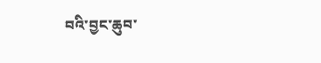བའི་བྱང་ཆུབ་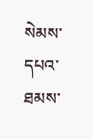སེམས་ དཔའ་ཐམས་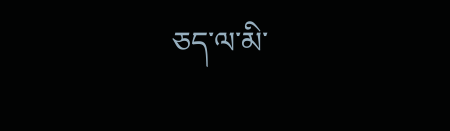ཅད་ལ་མི་